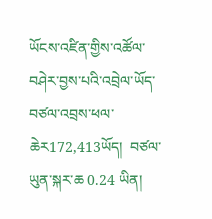ཡོངས་འཛིན་གྱིས་འཚོལ་བཤེར་བྱས་པའི་འབྲེལ་ཡོད་བཙལ་འབྲས་ཕལ་ཆེར172,413ཡོད།  བཙལ་ཡུན་སྐར་ཆ 0.24 ཡིན།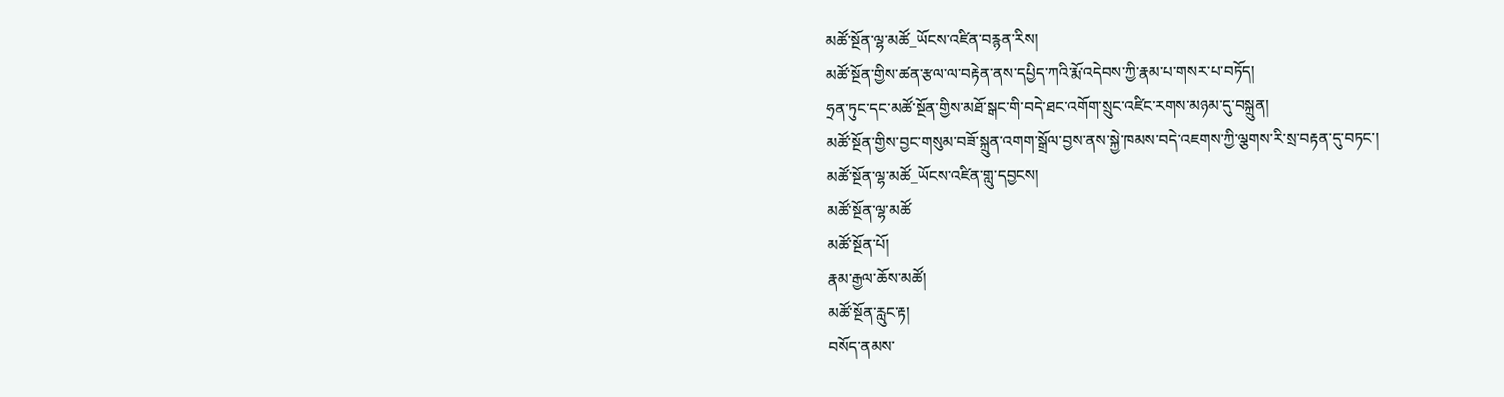མཚོ་སྔོན་ལྷ་མཚོ_ཡོངས་འཛིན་བརྙན་རིས།
མཚོ་སྔོན་གྱིས་ཚན་རྩལ་ལ་བརྟེན་ནས་དཔྱིད་ཀའི་རྨོ་འདེབས་ཀྱི་རྣམ་པ་གསར་པ་བཏོད།
ཧྲན་ཏུང་དང་མཚོ་སྔོན་གྱིས་མཐོ་སྒང་གི་བདེ་ཐང་འགོག་སྲུང་འཛིང་རགས་མཉམ་དུ་བསྐྲུན།
མཚོ་སྔོན་གྱིས་བྱང་གསུམ་བཟོ་སྐྲུན་འགག་སྒྲོལ་བྱས་ནས་སྐྱེ་ཁམས་བདེ་འཇགས་ཀྱི་ལྕགས་རི་སྲ་བརྟན་དུ་བཏང་།
མཚོ་སྔོན་ལྷ་མཚོ_ཡོངས་འཛིན་གླུ་དབྱངས།
མཚོ་སྔོན་ལྷ་མཚོ
མཚོ་སྔོན་པོ།
རྣམ་རྒྱལ་ཆོས་མཚོ།
མཚོ་སྔོན་རླུང་རྟ།
བསོད་ནམས་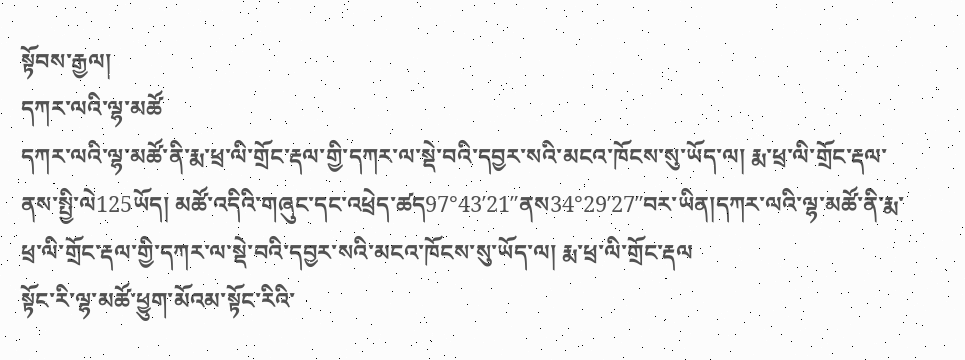སྟོབས་རྒྱལ།
དཀར་ལའི་ལྷ་མཚོ
དཀར་ལའི་ལྷ་མཚོ་ནི་རྨ་ཕྲ་ལི་གྲོང་རྡལ་གྱི་དཀར་ལ་སྡེ་བའི་དབྱར་སའི་མངའ་ཁོངས་སུ་ཡོད་ལ། རྨ་ཕྲ་ལི་གྲོང་རྡལ་ནས་སྤྱི་ལེ125ཡོད། མཚོ་འདིའི་གཞུང་དང་འཕྲེད་ཚད97°43′21″ནས34°29′27″བར་ཡིན།དཀར་ལའི་ལྷ་མཚོ་ནི་རྨ་ཕྲ་ལི་གྲོང་རྡལ་གྱི་དཀར་ལ་སྡེ་བའི་དབྱར་སའི་མངའ་ཁོངས་སུ་ཡོད་ལ། རྨ་ཕྲ་ལི་གྲོང་རྡལ
སྟོང་རི་ལྷ་མཚོ་ཕྱུག་མོའམ་སྟོང་རིའི་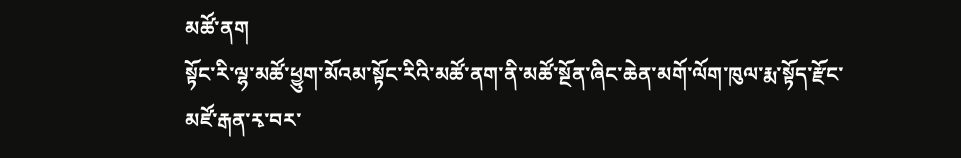མཚོ་ནག
སྟོང་རི་ལྷ་མཚོ་ཕྱུག་མོའམ་སྟོང་རིའི་མཚོ་ནག་ནི་མཚོ་སྔོན་ཞིང་ཆེན་མགོ་ལོག་ཁུལ་རྨ་སྟོད་རྫོང་མཛོ་རྒན་རྭ་བར་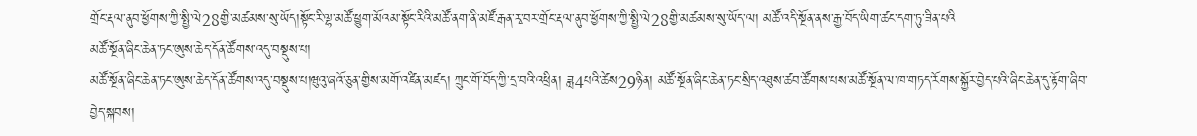གྲོང་རྡལ་ནུབ་ཕྱོགས་ཀྱི་སྤྱི་ལེ28གྱི་མཚམས་སུ་ཡོད།སྟོང་རི་ལྷ་མཚོ་ཕྱུག་མོའམ་སྟོང་རིའི་མཚོ་ནག་ནི་མཛོ་རྒན་རྭ་བར་གྲོང་རྡལ་ནུབ་ཕྱོགས་ཀྱི་སྤྱི་ལེ28གྱི་མཚམས་སུ་ཡོད་ལ། མཚོ་འདི་སྔོན་ནས་རྒྱ་བོད་ཡིག་ཚང་དག་ཏུ་ཟིན་པའི
མཚོ་སྔོན་ཞིང་ཆེན་ཏང་ཨུས་ཆེད་དོན་ཚོགས་འདུ་བསྡུས་པ།
མཚོ་སྔོན་ཞིང་ཆེན་ཏང་ཨུས་ཆེད་དོན་ཚོགས་འདུ་བསྡུས་པ།ཝུའུ་ཞའོ་ཅུན་གྱིས་མགོ་འཛིན་མཛད། ཀྲུང་གོ་བོད་ཀྱི་དྲ་བའི་འཕྲིན། ཟླ4པའི་ཚེས29ཉིན། མཚོ་སྔོན་ཞིང་ཆེན་ཏང་སྲིད་འཐུས་ཚབ་ཚོགས་པས་མཚོ་སྔོན་ལ་ཁ་གཏད་རོགས་སྐྱོར་བྱེད་པའི་ཞིང་ཆེན་དུ་རྟོག་ཞིབ་བྱེད་སྐབས།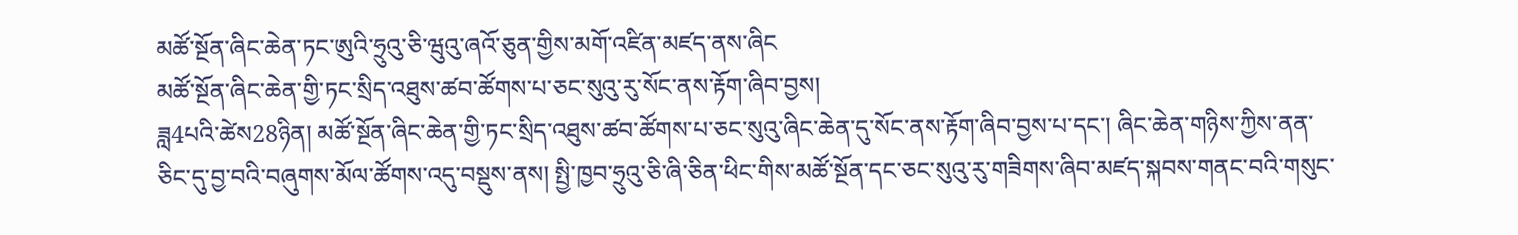མཚོ་སྔོན་ཞིང་ཆེན་ཏང་ཨུའི་ཧྲུའུ་ཅི་ཝུའུ་ཞའོ་ཅུན་གྱིས་མགོ་འཛིན་མཛད་ནས་ཞིང
མཚོ་སྔོན་ཞིང་ཆེན་གྱི་ཏང་སྲིད་འཐུས་ཚབ་ཚོགས་པ་ཅང་སུའུ་རུ་སོང་ནས་རྟོག་ཞིབ་བྱས།
ཟླ4པའི་ཚེས28ཉིན། མཚོ་སྔོན་ཞིང་ཆེན་གྱི་ཏང་སྲིད་འཐུས་ཚབ་ཚོགས་པ་ཅང་སུའུ་ཞིང་ཆེན་དུ་སོང་ནས་རྟོག་ཞིབ་བྱས་པ་དང་། ཞིང་ཆེན་གཉིས་ཀྱིས་ནན་ཅིང་དུ་བྱ་བའི་བཞུགས་མོལ་ཚོགས་འདུ་བསྡུས་ནས། སྤྱི་ཁྱབ་ཧྲུའུ་ཅི་ཞི་ཅིན་ཕིང་གིས་མཚོ་སྔོན་དང་ཅང་སུའུ་རུ་གཟིགས་ཞིབ་མཛད་སྐབས་གནང་བའི་གསུང་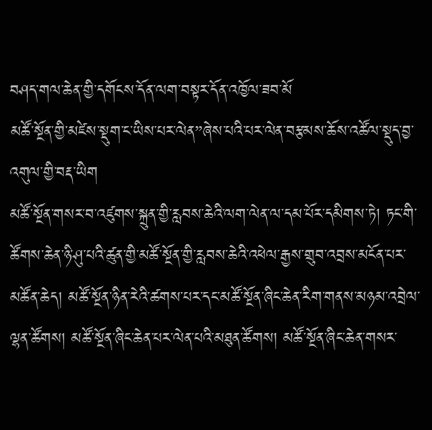བཤད་གལ་ཆེན་གྱི་དགོངས་དོན་ལག་བསྟར་དོན་འཁྱོལ་ཟབ་མོ
མཚོ་སྔོན་གྱི་མཛེས་སྡུག་ང་ཡིས་པར་ལེན”ཞེས་པའི་པར་ལེན་བརྩམས་ཆོས་འཚོལ་སྡུད་བྱ་འགུལ་གྱི་བརྡ་ཡིག
མཚོ་སྔོན་གསར་བ་འཛུགས་སྐྲུན་གྱི་རླབས་ཆེའི་ལག་ལེན་ལ་དམ་པོར་དམིགས་ཏེ། ཏང་གི་ཚོགས་ཆེན་ཉི་ཤུ་པའི་ཚུན་གྱི་མཚོ་སྔོན་གྱི་རླབས་ཆེའི་འཕེལ་རྒྱས་གྲུབ་འབྲས་མངོན་པར་མཚོན་ཆེད། མཚོ་སྔོན་ཉིན་རེའི་ཚགས་པར་དང་མཚོ་སྔོན་ཞིང་ཆེན་རིག་གནས་མཉམ་འབྲེལ་ལྷན་ཚོགས། མཚོ་སྔོན་ཞིང་ཆེན་པར་ལེན་པའི་མཐུན་ཚོགས། མཚོ་སྔོན་ཞིང་ཆེན་གསར་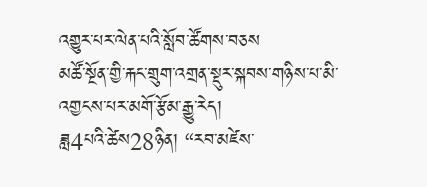འགྱུར་པར་ལེན་པའི་སློབ་ཚོགས་བཅས
མཚོ་སྔོན་གྱི་རྐང་གྲུག་འགྲན་སྡུར་སྐབས་གཉིས་པ་མི་འགྱངས་པར་མགོ་རྩོམ་རྒྱུ་རེད།
ཟླ4པའི་ཚེས28ཉིན། “རབ་མཛེས་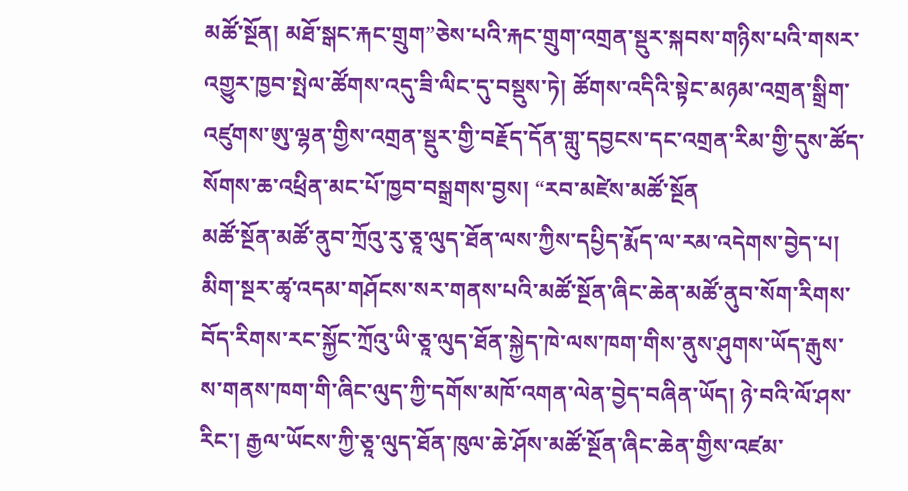མཚོ་སྔོན། མཐོ་སྒང་རྐང་གྲུག”ཅེས་པའི་རྐང་གྲུག་འགྲན་སྡུར་སྐབས་གཉིས་པའི་གསར་འགྱུར་ཁྱབ་སྤེལ་ཚོགས་འདུ་ཟི་ལིང་དུ་བསྡུས་ཏེ། ཚོགས་འདིའི་སྟེང་མཉམ་འགྲན་སྒྲིག་འཛུགས་ཨུ་ལྷན་གྱིས་འགྲན་སྡུར་གྱི་བརྗོད་དོན་གླུ་དབྱངས་དང་འགྲན་རིམ་གྱི་དུས་ཚོད་སོགས་ཆ་འཕྲིན་མང་པོ་ཁྱབ་བསྒྲགས་བྱས། “རབ་མཛེས་མཚོ་སྔོན
མཚོ་སྔོན་མཚོ་ནུབ་ཀྲོའུ་རུ་ཅཱ་ལུད་ཐོན་ལས་ཀྱིས་དཔྱིད་རྨོད་ལ་རམ་འདེགས་བྱེད་པ།
མིག་སྔར་ཚྭ་འདམ་གཤོངས་སར་གནས་པའི་མཚོ་སྔོན་ཞིང་ཆེན་མཚོ་ནུབ་སོག་རིགས་བོད་རིགས་རང་སྐྱོང་ཀྲོའུ་ཡི་ཅཱ་ལུད་ཐོན་སྐྱེད་ཁེ་ལས་ཁག་གིས་ནུས་ཤུགས་ཡོད་རྒུས་ས་གནས་ཁག་གི་ཞིང་ལུད་ཀྱི་དགོས་མཁོ་འགན་ལེན་བྱེད་བཞིན་ཡོད། ཉེ་བའི་ལོ་ཤས་རིང་། རྒྱལ་ཡོངས་ཀྱི་ཅཱ་ལུད་ཐོན་ཁུལ་ཆེ་ཤོས་མཚོ་སྔོན་ཞིང་ཆེན་གྱིས་འཛམ་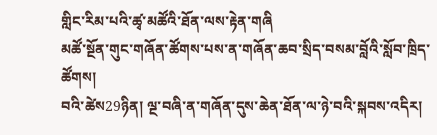གླིང་རིམ་པའི་ཚྭ་མཚོའི་ཐོན་ལས་རྟེན་གཞི
མཚོ་སྔོན་གུང་གཞོན་ཚོགས་པས་ན་གཞོན་ཆབ་སྲིད་བསམ་བློའི་སློབ་ཁྲིད་ཚོགས།
བའི་ཚེས29ཉིན། ལྔ་བཞི་ན་གཞོན་དུས་ཆེན་ཐོན་ལ་ཉེ་བའི་སྐབས་འདིར།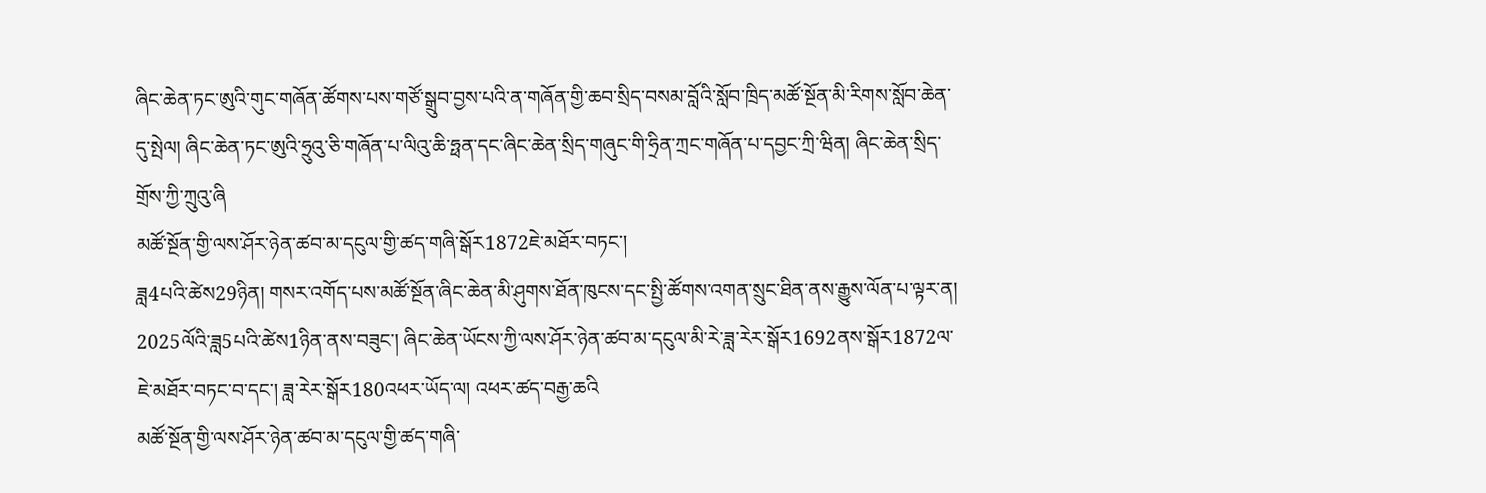ཞིང་ཆེན་ཏང་ཨུའི་གུང་གཞོན་ཚོགས་པས་གཙོ་སྒྲུབ་བྱས་པའི་ན་གཞོན་གྱི་ཆབ་སྲིད་བསམ་བློའི་སློབ་ཁྲིད་མཚོ་སྔོན་མི་རིགས་སློབ་ཆེན་དུ་སྤེལ། ཞིང་ཆེན་ཏང་ཨུའི་ཧྲུའུ་ཅི་གཞོན་པ་ལིའུ་ཆི་ཧྥན་དང་ཞིང་ཆེན་སྲིད་གཞུང་གི་ཧྲིན་ཀྲང་གཞོན་པ་དབྱང་ཀྲི་ཝིན། ཞིང་ཆེན་སྲིད་གྲོས་ཀྱི་ཀྲུའུ་ཞི
མཚོ་སྔོན་གྱི་ལས་ཤོར་ཉེན་ཚབ་མ་དངུལ་གྱི་ཚད་གཞི་སྒོར1872ཇེ་མཐོར་བཏང་།
ཟླ4པའི་ཚེས29ཉིན། གསར་འགོད་པས་མཚོ་སྔོན་ཞིང་ཆེན་མི་ཤུགས་ཐོན་ཁུངས་དང་སྤྱི་ཚོགས་འགན་སྲུང་ཐིན་ནས་རྒྱུས་ལོན་པ་ལྟར་ན། 2025ལོའི་ཟླ5པའི་ཚེས1ཉིན་ནས་བཟུང་། ཞིང་ཆེན་ཡོངས་ཀྱི་ལས་ཤོར་ཉེན་ཚབ་མ་དངུལ་མི་རེ་ཟླ་རེར་སྒོར1692ནས་སྒོར1872ལ་ཇེ་མཐོར་བཏང་བ་དང་། ཟླ་རེར་སྒོར180འཕར་ཡོད་ལ། འཕར་ཚད་བརྒྱ་ཆའི
མཚོ་སྔོན་གྱི་ལས་ཤོར་ཉེན་ཚབ་མ་དངུལ་གྱི་ཚད་གཞི་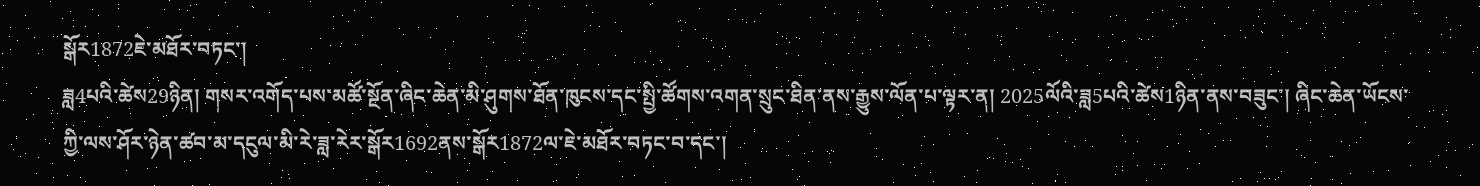སྒོར1872ཇེ་མཐོར་བཏང་།
ཟླ4པའི་ཚེས29ཉིན། གསར་འགོད་པས་མཚོ་སྔོན་ཞིང་ཆེན་མི་ཤུགས་ཐོན་ཁུངས་དང་སྤྱི་ཚོགས་འགན་སྲུང་ཐིན་ནས་རྒྱུས་ལོན་པ་ལྟར་ན། 2025ལོའི་ཟླ5པའི་ཚེས1ཉིན་ནས་བཟུང་། ཞིང་ཆེན་ཡོངས་ཀྱི་ལས་ཤོར་ཉེན་ཚབ་མ་དངུལ་མི་རེ་ཟླ་རེར་སྒོར1692ནས་སྒོར1872ལ་ཇེ་མཐོར་བཏང་བ་དང་།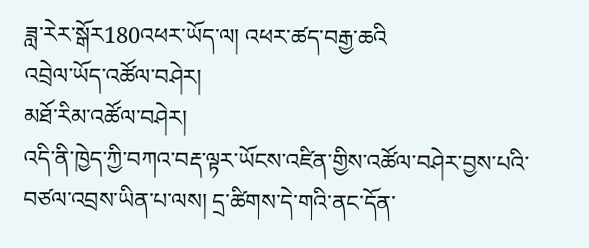ཟླ་རེར་སྒོར180འཕར་ཡོད་ལ། འཕར་ཚད་བརྒྱ་ཆའི
འབྲེལ་ཡོད་འཚོལ་བཤེར།
མཐོ་རིམ་འཚོལ་བཤེར།
འདི་ནི་ཁྱེད་ཀྱི་བཀའ་བརྡ་ལྟར་ཡོངས་འཛིན་གྱིས་འཚོལ་བཤེར་བྱས་པའི་བཙལ་འབྲས་ཡིན་པ་ལས། དྲ་ཚིགས་དེ་གའི་ནང་དོན་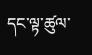དང་ལྟ་ཚུལ་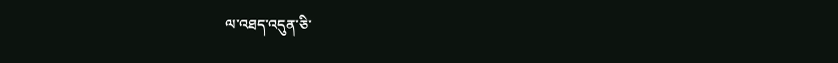ལ་འཐད་འདུན་ཅི་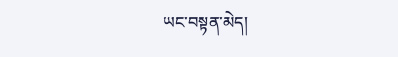ཡང་བསྟན་མེད།